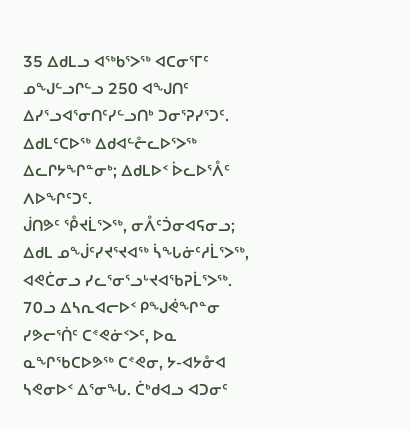35 ᐃᑯᒪᓗ ᐊᖅᑲᕐᐳᖅ ᐊᑕᓂᕐᒥᑦ ᓄᖑᓪᓗᒋᓪᓗ 250 ᐊᖑᑎᑦ ᐃᓯᕐᓗᐊᕐᓂᑎᑦᓯᓪᓗᑎᒃ ᑐᓂᕐᕈᓯᕐᑐᑦ.
ᐃᑯᒪᑦᑕᐅᖅ ᐃᑯᐊᓪᓔᓚᐅᕐᐳᖅ ᐃᓚᒋᔭᖏᓐᓂᒃ; ᐃᑯᒪᐅᑉ ᐆᓚᐅᕐᐰᑦ ᐱᐅᖏᑦᑐᑦ.
ᒎᑎᕗᑦ ᕾᔪᒫᕐᐳᖅ, ᓂᐰᑦᑑᓂᐊᕋᓂᓗ; ᐃᑯᒪ ᓄᖒᑦᓯᔪᕐᔪᐊᖅ ᓵᖓᓃᑦᓱᒫᕐᐳᖅ, ᐊᕙᑖᓂᓗ ᓯᓚᕐᓂᕐᓗᒡᔪᐊᖃᕈᒫᕐᐳᖅ.
70ᓗ ᐃᓴᕆᐊᓕᐅᑉ ᑭᖑᕚᖏᓐᓂ ᓯᕗᓕᕐᑏᑦ ᑕᕝᕙᓃᑉᐳᑦ, ᐅᓇ ᓇᖏᖃᑕᐅᕗᖅ ᑕᕝᕙᓂ, ᔭ-ᐊᔭᓁᐊ ᓴᕙᓂᐅᑉ ᐃᕐᓂᖓ. ᑖᒃᑯᐊᓗ ᐊᑐᓂᑦ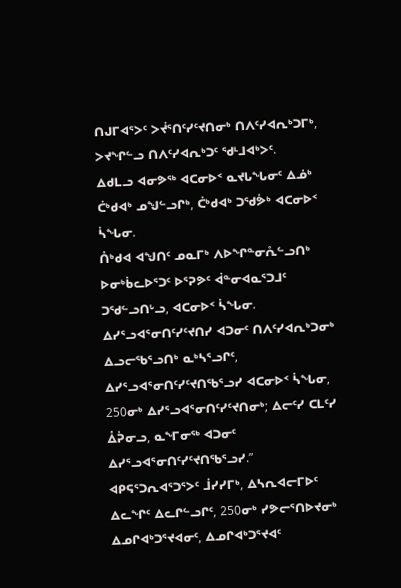ᑎᒍᒥᐊᕐᐳᑦ ᐳᔫᕐᑎᑦᓯᑦᔪᑎᓂᒃ ᑎᐱᑦᓯᐊᕆᒃᑐᒥᒃ, ᐳᔪᖏᓪᓗ ᑎᐱᑦᓯᐊᕆᒃᑐᑦ ᖁᒻᒧᐊᒃᐳᑦ.
ᐃᑯᒪᓗ ᐊᓂᕗᖅ ᐊᑕᓂᐅᑉ ᓇᔪᒐᖓᓂᑦ ᐃᓅᒃ ᑖᒃᑯᐊᒃ ᓄᖑᓪᓗᒋᒃ, ᑖᒃᑯᐊᒃ ᑐᖁᕘᒃ ᐊᑕᓂᐅᑉ ᓵᖓᓂ.
ᑍᒃᑯᐊ ᐊᖑᑎᑦ ᓄᓇᒥᒃ ᐱᐅᖏᓐᓂᕅᓪᓗᑎᒃ ᐅᓂᒃᑳᓚᐅᕐᑐᑦ ᐅᕐᕈᕗᑦ ᐋᓐᓂᐊᓇᕐᑐᒧᑦ ᑐᖁᓪᓗᑎᒡᓗ, ᐊᑕᓂᐅᑉ ᓵᖓᓂ.
ᐃᓯᕐᓗᐊᕐᓂᑎᑦᓯᑦᔪᑎᓯ ᐊᑐᓂᑦ ᑎᐱᑦᓯᐊᕆᒃᑐᓂᒃ ᐃᓗᓕᖃᕐᓗᑎᒃ ᓇᒃᓴᕐᓗᒋᑦ, ᐃᓯᕐᓗᐊᕐᓂᑎᑦᓯᑦᔪᑎᖃᕐᓗᓯ ᐊᑕᓂᐅᑉ ᓵᖓᓂ, 250ᓂᒃ ᐃᓯᕐᓗᐊᕐᓂᑎᑦᓯᑦᔪᑎᓂᒃ; ᐃᓕᑦᓯ ᑕᒪᑦᓯ ᐂᕉᓂᓗ, ᓇᖕᒥᓂᖅ ᐊᑐᓂᑦ ᐃᓯᕐᓗᐊᕐᓂᑎᑦᓯᑦᔪᑎᖃᕐᓗᓯ.”
ᐊᑭᕋᕐᑐᕆᐊᕐᑐᕐᐳᑦ ᒨᓯᓯᒥᒃ, ᐃᓴᕆᐊᓕᒥᐅᑦ ᐃᓚᖏᑦ ᐃᓚᒋᓪᓗᒋᑦ, 250ᓂᒃ ᓯᕗᓕᕐᑎᐅᔪᓂᒃ ᐃᓄᒋᐊᒃᑐᕐᔪᐊᓂᑦ, ᐃᓄᒋᐊᒃᑐᕐᔪᐊᑦ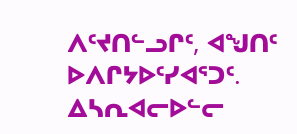ᐱᑦᔪᑎᓪᓗᒋᑦ, ᐊᖑᑎᑦ ᐅᐱᒋᔭᐅᑦᓯᐊᕐᑐᑦ.
ᐃᓴᕆᐊᓕᐅᓪᓕ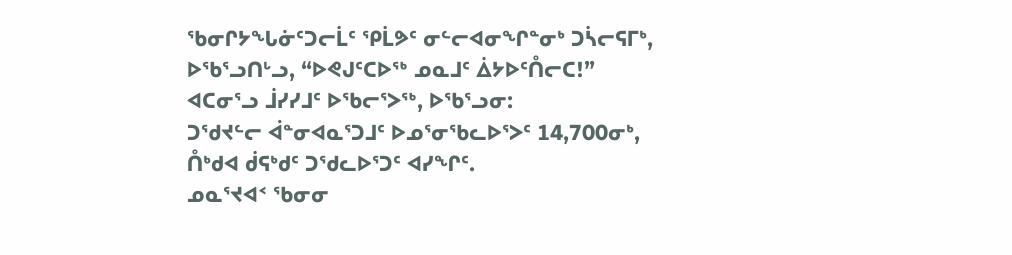ᖃᓂᒋᔭᖓᓃᑦᑐᓕᒫᑦ ᕿᒫᕗᑦ ᓂᓪᓕᐊᓂᖏᓐᓂᒃ ᑐᓵᓕᕋᒥᒃ, ᐅᖃᕐᓗᑎᒡᓗ, “ᐅᕙᒍᑦᑕᐅᖅ ᓄᓇᒧᑦ ᐄᔭᐅᑦᑍᓕᑕ!”
ᐊᑕᓂᕐᓗ ᒨᓯᓯᒧᑦ ᐅᖃᓕᕐᐳᖅ, ᐅᖃᕐᓗᓂ:
ᑐᖁᔪᓪᓕ ᐋᓐᓂᐊᓇᕐᑐᒧᑦ ᐅᓄᕐᓂᖃᓚᐅᕐᐳᑦ 14,700ᓂᒃ, ᑍᒃᑯᐊ ᑰᕋᒃᑯᑦ ᑐᖁᓚᐅᕐᑐᑦ ᐊᓯᖏᑦ.
ᓄᓇᕐᔪᐊᑉ ᖃᓂᓂ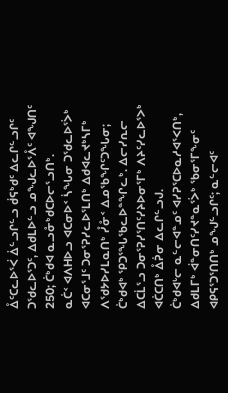ᐂᑦᑕᓚᐅᕐᐹ ᐄᓪᓗᒋᓪᓗ ᑰᕋᒃᑯᑦ ᐃᓚᒋᓪᓗᒋᑦ ᑐᖁᓚᐅᕐᑐᑦ, ᐃᑯᒪᐅᓪᓗ ᓄᖑᓚᐅᕐᐰᑦ ᐊᖑᑎᑦ 250; ᑖᒃᑯᐊ ᓇᓗᓁᒃᑯᑕᐅᓕᕐᓗᑎᒃ.
ᓇᑖᑉ ᐊᐱᕼᐅᓗ ᐊᑕᓂᐅᑉ ᓵᖓᓂ ᑐᖁᓚᐅᕐᐴᒃ ᐊᑕᓂᕐᒧᑦ ᑐᓂᕐᕈᓯᓚᐅᕐᒪᑎᒃ ᐃᑯᐊᓚᔪᒃᓴᒥᒃ ᐱᖁᔭᐅᓯᒪᓇᑎᒃ ᓮᓁᑉ ᐃᓄᖃᖏᑦᑐᖓᓂ; ᑖᒃᑯᐊᒃ ᕿᑐᕐᖓᖃᓚᐅᓐᖏᓚᒃ. ᐃᓕᓯᕆᓕ ᐃᑕᒫᕐᓗ ᑐᓂᕐᕈᓯᕐᑎᑦᓯᔨᐅᓂᕐᒥᒃ ᐱᔨᑦᓯᓚᐅᕐᐳᒃ ᐊᑖᑕᑎᒃ ᐂᕉᓂ ᐃᓚᒋᓪᓗᒍ.
ᑖᒃᑯᐊᒡᓕ ᓇᓪᓕᐊᓐᓄᑦ ᐊᓯᕈᕐᑕᐅᓇᓱᐊᕐᐸᑎᒃ, ᐃᑯᒪᒥᒃ ᐋᓐᓂᑎᑦᓯᔪᓐᓇᕐᐴᒃ ᖃᓂᕐᒥᖕᓂᑦ ᐊᑭᕋᕐᑐᕐᑎᑎᒃ ᓄᖑᓪᓗᒋᑦ; ᓇᓪᓕᐊᑦ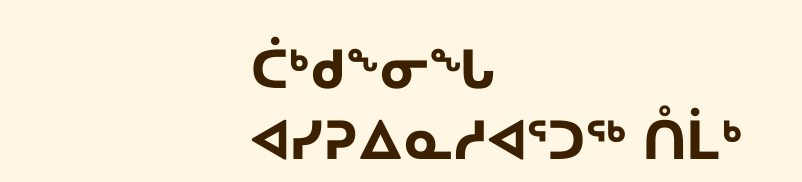ᑖᒃᑯᖕᓂᖓ ᐊᓯᕈᐃᓇᓱᐊᕐᑐᖅ ᑍᒫᒃ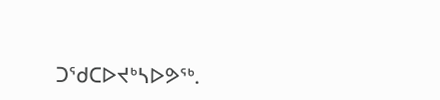ᑐᖁᑕᐅᔪᒃᓴᐅᕗᖅ.